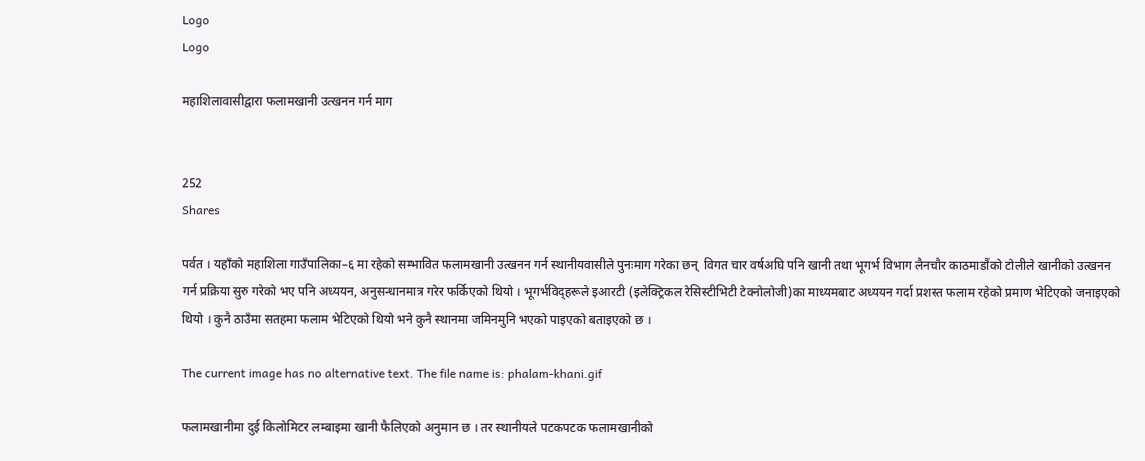Logo
Logo

महाशिलावासीद्वारा फलामखानी उत्खनन गर्न माग


252
Shares

पर्वत । यहाँको महाशिला गाउँपालिका–६ मा रहेको सम्भावित फलामखानी उत्खनन गर्न स्थानीयवासीले पुनःमाग गरेका छन्  विगत चार वर्षअघि पनि खानी तथा भूगर्भ विभाग लैनचौर काठमाडौंको टोलीले खानीको उत्खनन गर्न प्रक्रिया सुरु गरेको भए पनि अध्ययन, अनुसन्धानमात्र गरेर फर्किएको थियो । भूगर्भविद्हरूले इआरटी (इलेक्ट्रिकल रेसिस्टीभिटी टेक्नोलोजी)का माध्यमबाट अध्ययन गर्दा प्रशस्त फलाम रहेको प्रमाण भेटिएको जनाइएको थियो । कुनै ठाउँमा सतहमा फलाम भेटिएको थियो भने कुनै स्थानमा जमिनमुनि भएको पाइएको बताइएको छ ।

The current image has no alternative text. The file name is: phalam-khani.gif

फलामखानीमा दुई किलोमिटर लम्बाइमा खानी फैलिएको अनुमान छ । तर स्थानीयले पटकपटक फलामखानीको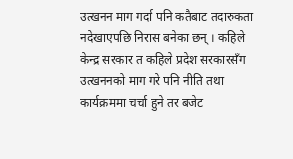उत्खनन माग गर्दा पनि कतैबाट तदारुकता नदेखाएपछि निरास बनेका छन् । कहिले केन्द्र सरकार त कहिले प्रदेश सरकारसँग उत्खननको माग गरे पनि नीति तथा कार्यक्रममा चर्चा हुने तर बजेट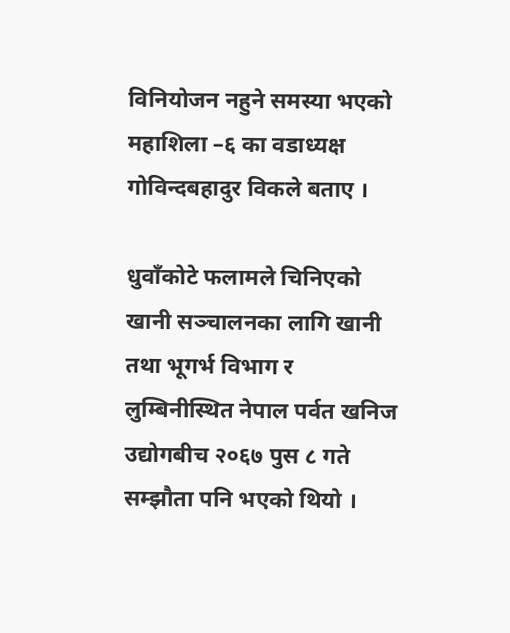विनियोजन नहुने समस्या भएको महाशिला –६ का वडाध्यक्ष गोविन्दबहादुर विकले बताए ।

धुवाँकोटे फलामले चिनिएको खानी सञ्चालनका लागि खानी तथा भूगर्भ विभाग र लुम्बिनीस्थित नेपाल पर्वत खनिज उद्योगबीच २०६७ पुस ८ गते सम्झौता पनि भएको थियो ।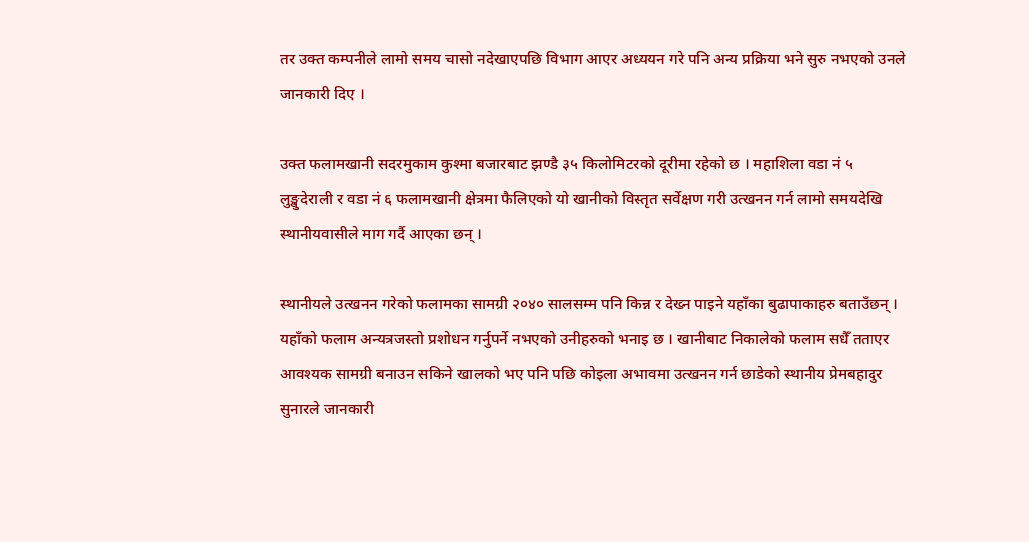तर उक्त कम्पनीले लामो समय चासो नदेखाएपछि विभाग आएर अध्ययन गरे पनि अन्य प्रक्रिया भने सुरु नभएको उनले जानकारी दिए ।

उक्त फलामखानी सदरमुकाम कुश्मा बजारबाट झण्डै ३५ किलोमिटरको दूरीमा रहेको छ । महाशिला वडा नं ५ लुङ्खुदेराली र वडा नं ६ फलामखानी क्षेत्रमा फैलिएको यो खानीको विस्तृत सर्वेक्षण गरी उत्खनन गर्न लामो समयदेखि स्थानीयवासीले माग गर्दै आएका छन् ।

स्थानीयले उत्खनन गरेको फलामका सामग्री २०४० सालसम्म पनि किन्न र देख्न पाइने यहाँका बुढापाकाहरु बताउँछन् । यहाँको फलाम अन्यत्रजस्तो प्रशोधन गर्नुपर्ने नभएको उनीहरुको भनाइ छ । खानीबाट निकालेको फलाम सधैँ तताएर आवश्यक सामग्री बनाउन सकिने खालको भए पनि पछि कोइला अभावमा उत्खनन गर्न छाडेको स्थानीय प्रेमबहादुर सुनारले जानकारी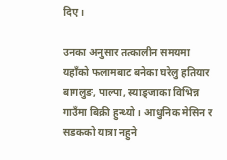दिए ।

उनका अनुसार तत्कालीन समयमा यहाँको फलामबाट बनेका घरेलु हतियार बागलुङ, पाल्पा, स्याङ्जाका विभिन्न गाउँमा बिक्री हुन्थ्यो । आधुनिक मेसिन र सडकको यात्रा नहुने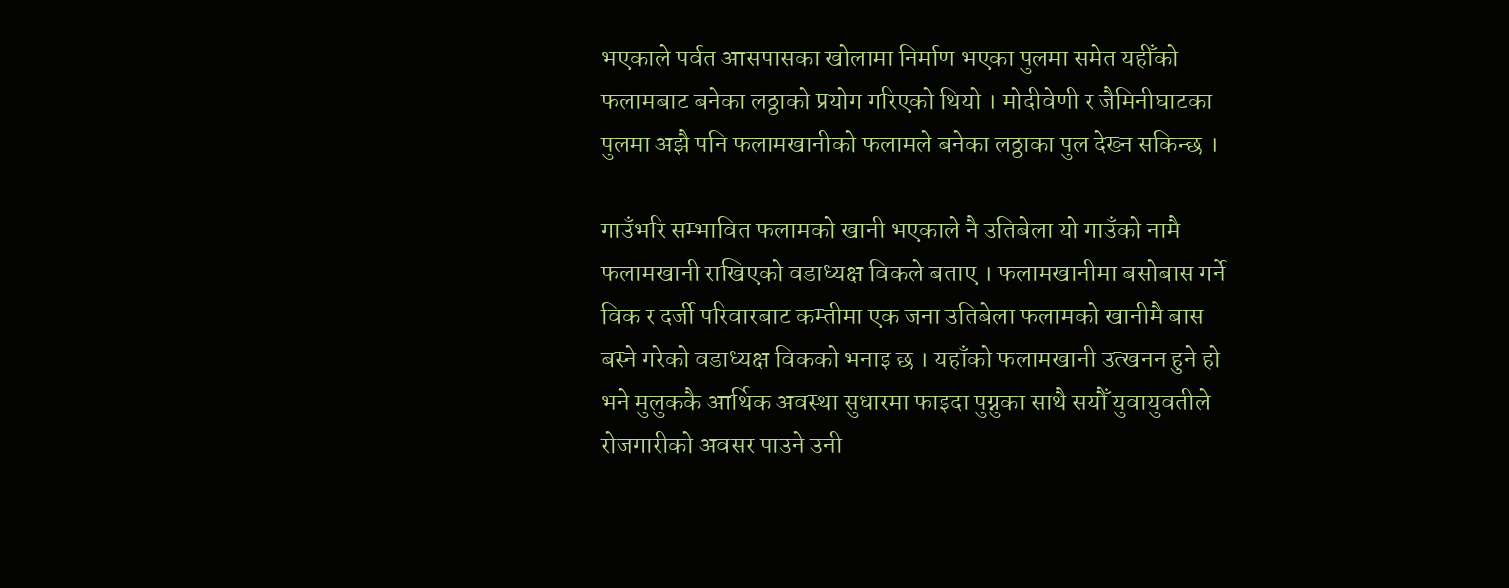भएकाले पर्वत आसपासका खोलामा निर्माण भएका पुलमा समेत यहीँको फलामबाट बनेका लठ्ठाको प्रयोग गरिएको थियो । मोदीवेणी र जैमिनीघाटका पुलमा अझै पनि फलामखानीको फलामले बनेका लठ्ठाका पुल देख्न सकिन्छ ।

गाउँभरि सम्भावित फलामको खानी भएकाले नै उतिबेला यो गाउँको नामै फलामखानी राखिएको वडाध्यक्ष विकले बताए । फलामखानीमा बसोबास गर्ने विक र दर्जी परिवारबाट कम्तीमा एक जना उतिबेला फलामको खानीमै बास बस्ने गरेको वडाध्यक्ष विकको भनाइ छ । यहाँको फलामखानी उत्खनन हुने हो भने मुलुककै आर्थिक अवस्था सुधारमा फाइदा पुग्नुका साथै सयौँ युवायुवतीले रोजगारीको अवसर पाउने उनी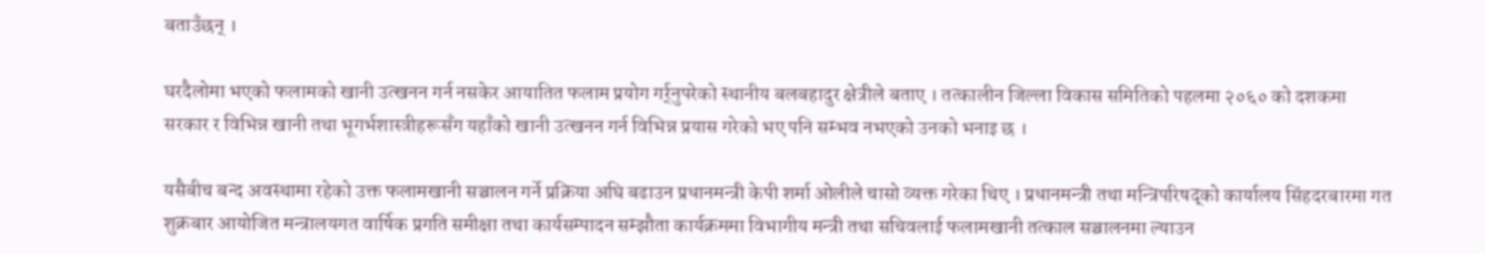बताउँछन् ।

घरदैलोमा भएको फलामको खानी उत्खनन गर्न नसकेर आयातित फलाम प्रयोग गर्र्नुपरेको स्थानीय बलबहादुर क्षेत्रीले बताए । तत्कालीन जिल्ला विकास समितिको पहलमा २०६० को दशकमा  सरकार र विभिन्न खानी तथा भूगर्भशास्त्रीहरूसँग यहाँको खानी उत्खनन गर्न विभिन्न प्रयास गरेको भए पनि सम्भव नभएको उनको भनाइ छ ।

यसैबीच बन्द अवस्थामा रहेको उक्त फलामखानी सञ्चालन गर्ने प्रक्रिया अघि बढाउन प्रधानमन्त्री केपी शर्मा ओलीले चासो व्यक्त गरेका थिए । प्रधानमन्त्री तथा मन्त्रिपरिषद्को कार्यालय सिंहदरबारमा गत शुक्रबार आयोजित मन्त्रालयगत वार्षिक प्रगति समीक्षा तथा कार्यसम्पादन सम्झौता कार्यक्रममा विभागीय मन्त्री तथा सचिवलाई फलामखानी तत्काल सञ्चालनमा ल्याउन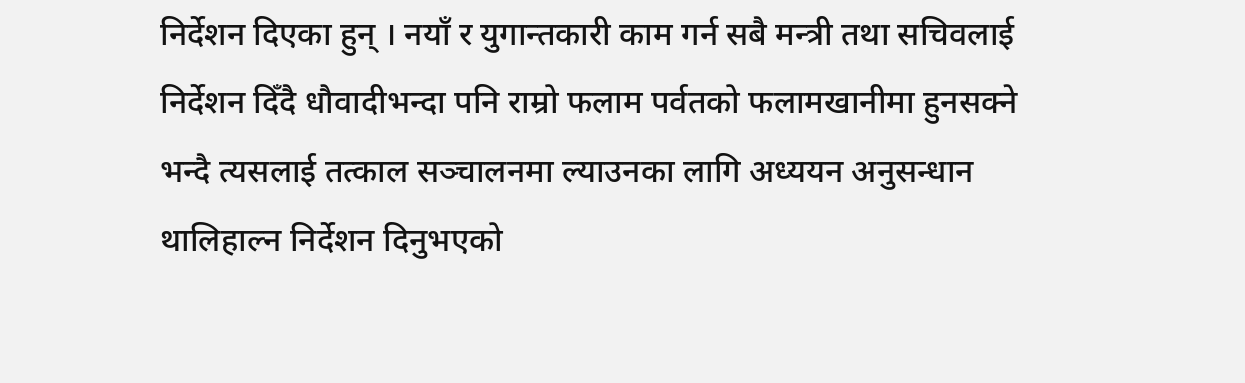निर्देशन दिएका हुन् । नयाँ र युगान्तकारी काम गर्न सबै मन्त्री तथा सचिवलाई निर्देशन दिँदै धौवादीभन्दा पनि राम्रो फलाम पर्वतको फलामखानीमा हुनसक्ने भन्दै त्यसलाई तत्काल सञ्चालनमा ल्याउनका लागि अध्ययन अनुसन्धान थालिहाल्न निर्देशन दिनुभएको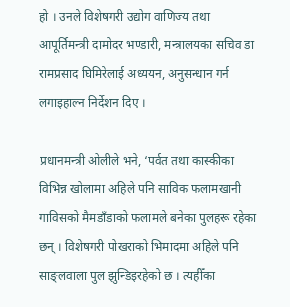हो । उनले विशेषगरी उद्योग वाणिज्य तथा आपूर्तिमन्त्री दामोदर भण्डारी, मन्त्रालयका सचिव डा रामप्रसाद घिमिरेलाई अध्ययन, अनुसन्धान गर्न लगाइहाल्न निर्देशन दिए ।

प्रधानमन्त्री ओलीले भने, ‘पर्वत तथा कास्कीका विभिन्न खोलामा अहिले पनि साविक फलामखानी गाविसको मैमडाँडाको फलामले बनेका पुलहरू रहेका छन् । विशेषगरी पोखराको भिमादमा अहिले पनि साङ्लवाला पुल झुन्डिइरहेको छ । त्यहीँका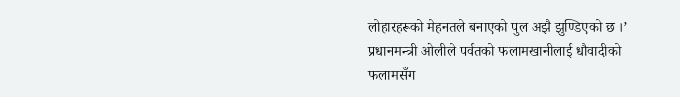लोहारहरूको मेहनतले बनाएको पुल अझै झुण्डिएको छ ।’ प्रधानमन्त्री ओलीले पर्वतको फलामखानीलाई धौवादीको फलामसँग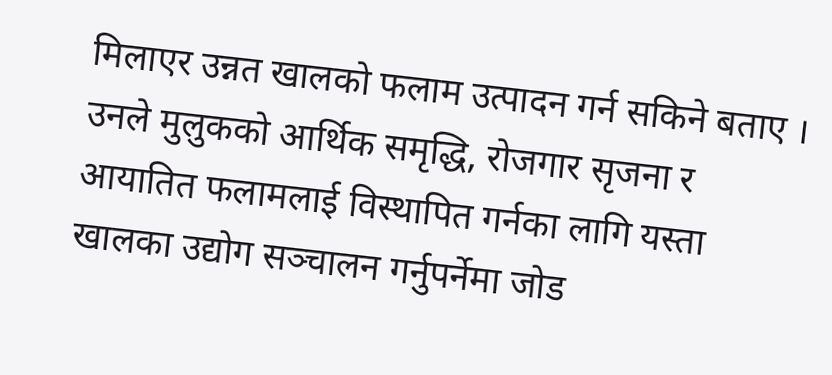मिलाएर उन्नत खालको फलाम उत्पादन गर्न सकिने बताए ।  उनले मुलुकको आर्थिक समृद्धि, रोजगार सृजना र आयातित फलामलाई विस्थापित गर्नका लागि यस्ता खालका उद्योग सञ्चालन गर्नुपर्नेमा जोड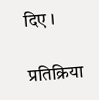दिए ।

प्रतिक्रिया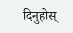दिनुहोस्